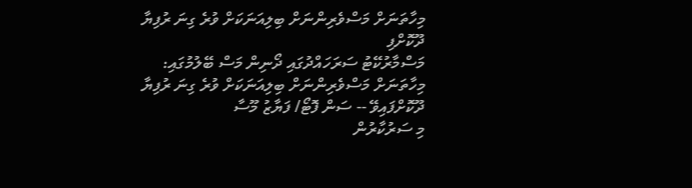މިހާތަނަށް މަސްވެރިންނަށް ބިލިއަނަކަށް ވުރެ ގިނަ ރުފިޔާ ދޫކޮށްފި
މަސްމާރުކޭޓު ސަރަހައްދުގައި ދޯނިން މަސް ބޭލުމުގައި: މިހާތަނަށް މަސްވެރިންނަށް ބިލިއަނަކަށް ވުރެ ގިނަ ރުފިޔާ ދޫކޮށްފައިވޭ -- ސަން ފޮޓޯ/ ފަޔާޒު މޫސާ
މި ސަރުކާރުން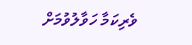ވެރިކަމާ ހަވާލުވުމަށް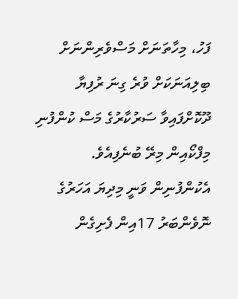ފަހު، މިހާތަނަށް މަސްވެރިންނަށް ބިލިއަނަކަށް ވުރެ ގިނަ ރުފިޔާ ދޫކޮށްފައިވާ ސަރުކާރުގެ މަސް ކުންފުނި މިފްކޯއިން މިރޭ ބުނެފިއެވެ.
އެކުންފުނިން ވަނީ މިދިޔަ އަހަރުގެ ނޮވެންބަރު 17އިން ފެށިގެން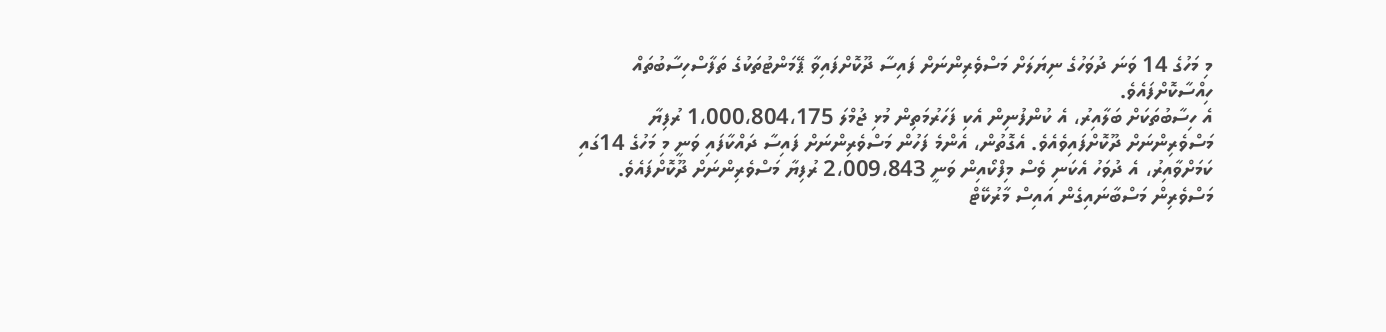މި މަހުގެ 14 ވަނަ ދުވަހުގެ ނިޔަލަށް މަސްވެރިންނަށް ފައިސާ ދޫކޮށްފައިވާ ޕޭމަންޓުތަކުގެ ތަފާސްހިސާބުތައް ހިއްސާކޮށްފައެވެ.
އެ ހިސާބުތަކަށް ބަލާއިރު، އެ ކުންފުނިން އެކި ފަހަރުމަތިން މުޅި ޖުމްލަ 1،000،804،175 ރުފިޔާ މަސްވެރިންނަށް ދޫކޮށްފައިވެއެވެ. އެގޮތުން، އެންމެ ފަހުން މަސްވެރިންނަށް ފައިސާ ދައްކާފައި ވަނީ މި މަހުގެ 14ގައި ކަމަށްވާއިރު، އެ ދުވަހު އެކަނި ވެސް މިފްކޯއިން ވަނީ 2،009،843 ރުފިޔާ މަސްވެރިންނަށް ދޫކޮށްފައެވެ.
މަސްވެރިން މަސްބާނައިގެން އައިސް މާރުކޭޓް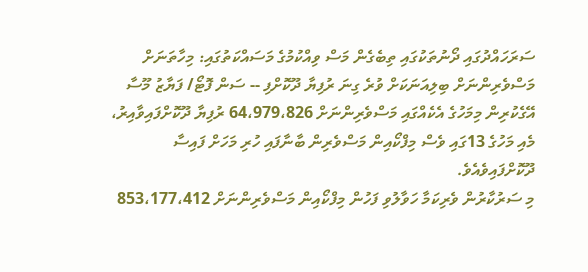ސަރަހައްދުގައި ދޯނުތަކުގައި ތިބެގެން މަސް ވިއްކުމުގެ މަސައްކަތުގައި: މިހާތަނަށް މަސްވެރިންނަށް ބިލިއަނަކަށް ވުރެ ގިނަ ރުފިޔާ ދޫކޮށްފި -- ސަން ފޮޓޯ/ ފަޔާޒު މޫސާ
އޭގެކުރިން މިމަހުގެ އެކެއްގައި މަސްވެރިންނަށް 64،979،826 ރުފިޔާ ދޫކޮށްފައިވާއިރު، މެއި މަހުގެ 13ގައި ވެސް މިފްކޯއިން މަސްވެރިން ބާނާފައި ހުރި މަހަށް ފައިސާ ދޫކޮށްފައިވެއެވެ.
މި ސަރުކާރުން ވެރިކަމާ ހަވާލުވި ފަހުން މިފްކޯއިން މަސްވެރިންނަށް 853،177،412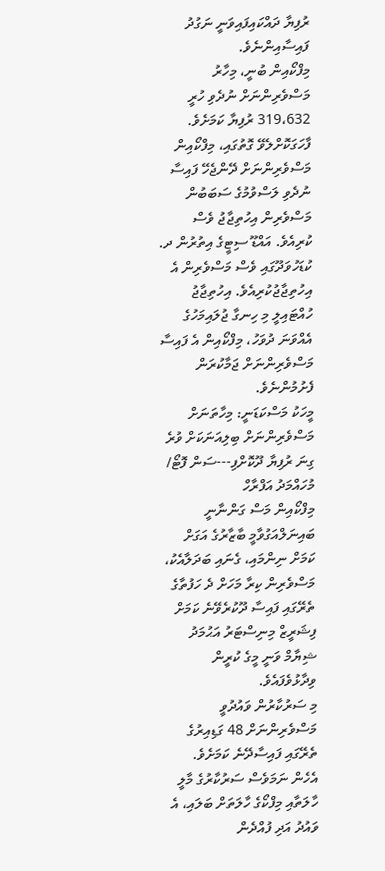ރުފިޔާ ދައްކައިފައިވަނީ ނަގުދު ފައިސާއިންނެވެ.
މިފްކޯއިން ބުނީ، މިހާރު މަސްވެރިންނަށް ނުދެވި ހުރީ 319،632 ރުފިޔާ ކަމަށެވެ.
ފާހަގަކޮށްލެވޭ ގޮތުގައި، މިފްކޯއިން މަސްވެރިންނަށް ދޭންޖެހޭ ފައިސާ ނުދެވި ލަސްވުމުގެ ސަބަބުން މަސްވެރިން އިހުތިޖާޖު ވެސް ކުރިއެވެ. އައްޑޫ ސިޓީގެ އިތުރުން ދ. ކުޑަހުވަދޫގައި ވެސް މަސްވެރިން އެ އިހުތިޖާޖުކުރިއެވެ. އިހުތިޖާޖު ހުއްޓައިލީ މި ހިނގާ ޖުލައިމަހުގެ އެއްވަނަ ދުވަހު، މިފްކޯއިން އެ ފައިސާ މަސްވެރިންނަށް ޖަމާކުރަން ފެށުމުންނެވެ.
މީހަކު މަސްކަޑަނީ: މިހާތަނަށް މަސްވެރިންނަށް ބިލިއަނަކަށް ވުރެ ގިނަ ރުފިޔާ ދޫކޮށްފި---ސަން ފޮޓޯ/ މުހައްމަދު އަފްރާހް
މިފްކޯއިން މަސް ގަންނާނީ ބައިނަލްއަގުވާމީ ބާޒާރުގެ އަގަށް ކަމަށް ނިންމައި، ގެނައި ބަދަލާއެކު، މަސްވެރިން ކިރާ މަހަށް ދެ ހަފުތާގެ ތެރޭގައި ފައިސާ ދޫކުރެވޭނެ ކަމަށް ފިޝަރީޒް މިނިސްޓަރު އަޙުމަދު ޝިޔާމް ވަނީ މީގެ ކުރީން ވިދާޅުވެފައެވެ.
މި ސަރުކާރުން ވައުދުވީ މަސްވެރިންނަށް 48 ގަޑިއިރުގެ ތެރޭގައި ފައިސާދޭނެ ކަމަށެވެ. އެހެން ނަމަވެސް ސަރުކާރުގެ މާލީ ހާލަތާއި މިފްކޯގެ ހާލަތަށް ބަލައި، އެ ވައުދު އަދި ފުއްދެން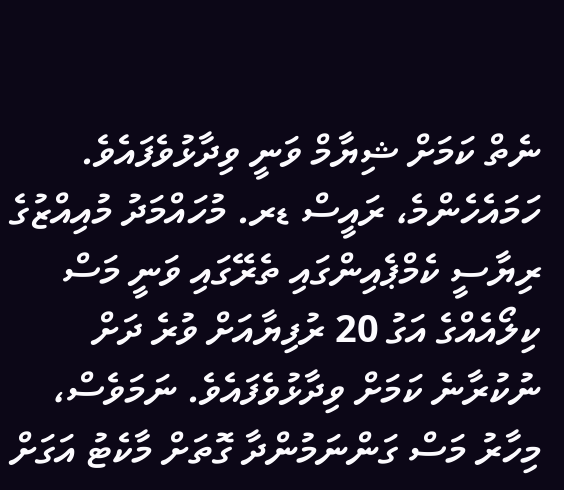ނެތް ކަމަށް ޝިޔާމް ވަނީ ވިދާޅުވެފައެވެ.
ހަމައެހެންމެ، ރައީސް ޑރ. މުހައްމަދު މުއިއްޒުގެ ރިޔާސީ ކެމްޕެއިންގައި ތެރޭގައި ވަނީ މަސް ކިލޯއެއްގެ އަގު 20 ރުފިޔާއަށް ވުރެ ދަށް ނުކުރާނެ ކަމަށް ވިދާޅުވެފައެވެ. ނަމަވެސް، މިހާރު މަސް ގަންނަމުންދާ ގޮތަށް މާކެޓު އަގަށް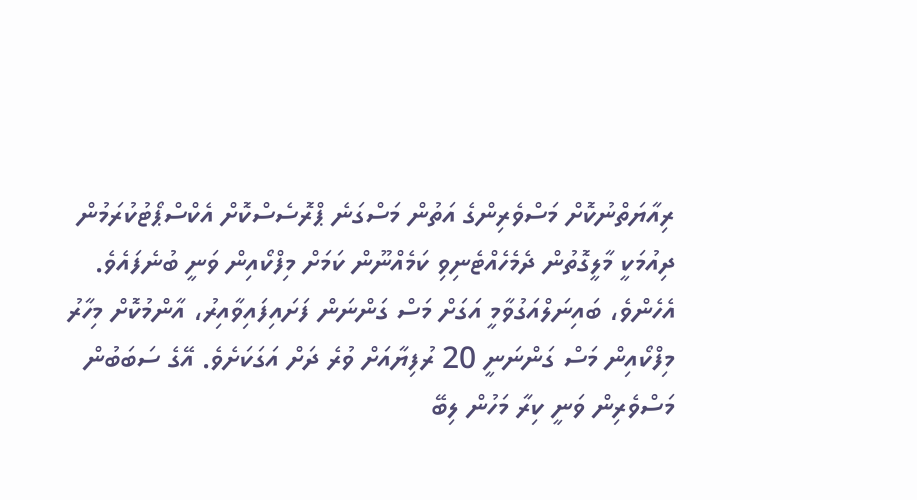ރިއާޔަތްނުކޮށް މަސްވެރިންގެ އަތުން މަސްގަނެ ޕްރޮސެސްކޮށް އެކްސްޕޯޓުކުރަމުން ދިއުމަކީ މާލީގޮތުން ދެމެހެއްޓެނިވި ކަމެއްނޫން ކަމަށް މިފްކޯއިން ވަނީ ބުނެފައެވެ.
އެހެންވެ، ބައިނަލްއަގުވާމީ އަގަށް މަސް ގަންނަން ފަށައިފައިވާއިރު، އާންމުކޮށް މިހާރު މިފްކޯއިން މަސް ގަންނަނީ 20 ރުފިޔާއަށް ވުރެ ދަށް އަގަކަށެވެ. އޭގެ ސަބަބުން މަސްވެރިން ވަނީ ކިރާ މަހުން ލިބޭ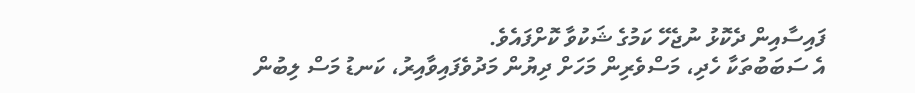ފައިސާއިން ދެކޮޅު ނުޖެހޭ ކަމުގެ ޝަކުވާ ކޮށްފައެވެ.
އެ ސަބަބުތަކާ ހެދި، މަސްވެރިން މަހަށް ދިޔުން މަދުވެފައިވާއިރު، ކަނޑު މަސް ލިބުން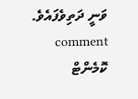ވަނީ ދަތިވެފައެވެ.
comment ކޮމެންޓް